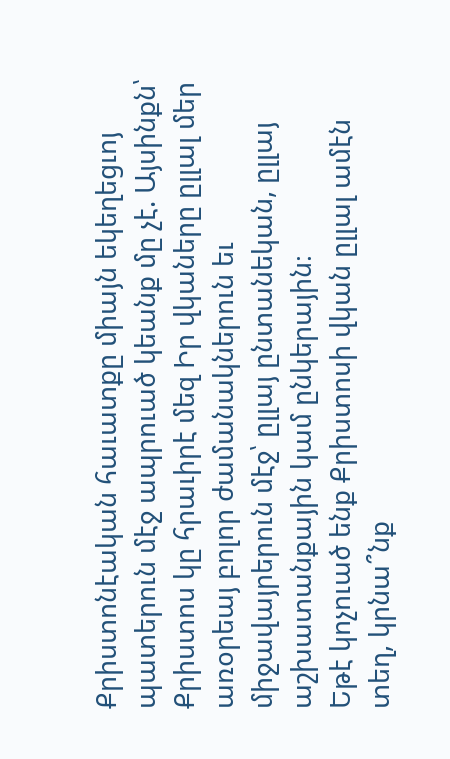Քրիստոնէական հաւատքը միայն եկեղեցւոյ պատերուն մէջ ապրուած կեանք մը չէ. Այսինքն՝ Քրիստոս կը հրաւիրէ մեզ Իր վկաները ըլլալ մեր առօրեայ բոլոր ժամանակներուն եւ միջավայրերուն մէջ՝ ըլլայ ընտանեկան, ըլլայ աշխատանքային կամ ընկերային։
Եթէ կոչուած ենք Քրիստոսի վկան ըլլալ ամէն տեղ, կրնա՞նք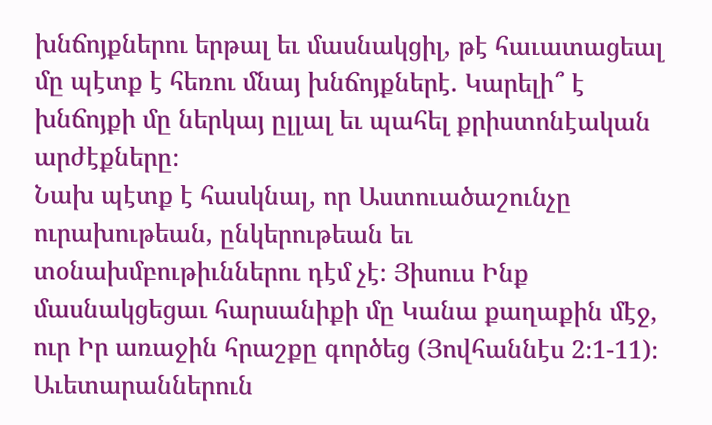խնճոյքներու երթալ եւ մասնակցիլ, թէ հաւատացեալ մը պէտք է հեռու մնայ խնճոյքներէ. Կարելի՞ է խնճոյքի մը ներկայ ըլլալ եւ պահել քրիստոնէական արժէքները։
Նախ պէտք է հասկնալ, որ Աստուածաշունչը ուրախութեան, ընկերութեան եւ տօնախմբութիւններու դէմ չէ։ Յիսուս Ինք մասնակցեցաւ հարսանիքի մը Կանա քաղաքին մէջ, ուր Իր առաջին հրաշքը գործեց (Յովհաննէս 2։1-11)։ Աւետարաններուն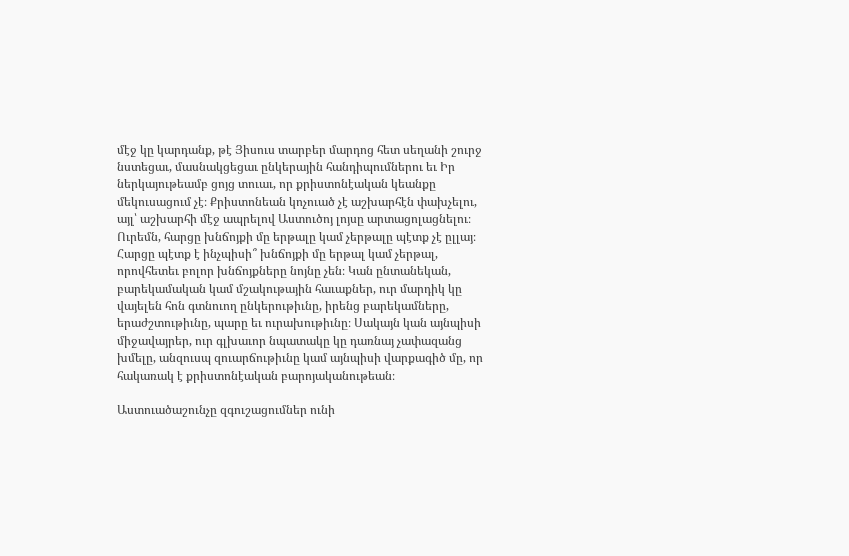մէջ կը կարդանք, թէ Յիսուս տարբեր մարդոց հետ սեղանի շուրջ նստեցաւ, մասնակցեցաւ ընկերային հանդիպումներու եւ Իր ներկայութեամբ ցոյց տուաւ, որ քրիստոնէական կեանքը մեկուսացում չէ։ Քրիստոնեան կոչուած չէ աշխարհէն փախչելու, այլ՝ աշխարհի մէջ ապրելով Աստուծոյ լոյսը արտացոլացնելու։
Ուրեմն, հարցը խնճոյքի մը երթալը կամ չերթալը պէտք չէ ըլլայ։ Հարցը պէտք է ինչպիսի՞ խնճոյքի մը երթալ կամ չերթալ, որովհետեւ բոլոր խնճոյքները նոյնը չեն։ Կան ընտանեկան, բարեկամական կամ մշակութային հաւաքներ, ուր մարդիկ կը վայելեն հոն գտնուող ընկերութիւնը, իրենց բարեկամները, երաժշտութիւնը, պարը եւ ուրախութիւնը։ Սակայն կան այնպիսի միջավայրեր, ուր գլխաւոր նպատակը կը դառնայ չափազանց խմելը, անզուսպ զուարճութիւնը կամ այնպիսի վարքագիծ մը, որ հակառակ է քրիստոնէական բարոյականութեան։

Աստուածաշունչը զգուշացումներ ունի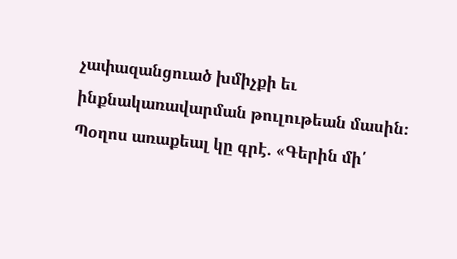չափազանցուած խմիչքի եւ ինքնակառավարման թուլութեան մասին։ Պօղոս առաքեալ կը գրէ. «Գերին մի՛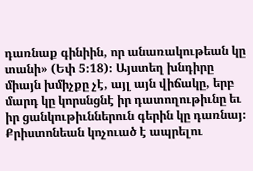դառնաք գինիին, որ անառակութեան կը տանի» (Եփ 5։18)։ Այստեղ խնդիրը միայն խմիչքը չէ, այլ այն վիճակը, երբ մարդ կը կորսնցնէ իր դատողութիւնը եւ իր ցանկութիւններուն գերին կը դառնայ։ Քրիստոնեան կոչուած է ապրելու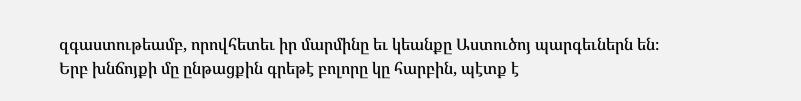զգաստութեամբ, որովհետեւ իր մարմինը եւ կեանքը Աստուծոյ պարգեւներն են։
Երբ խնճոյքի մը ընթացքին գրեթէ բոլորը կը հարբին, պէտք է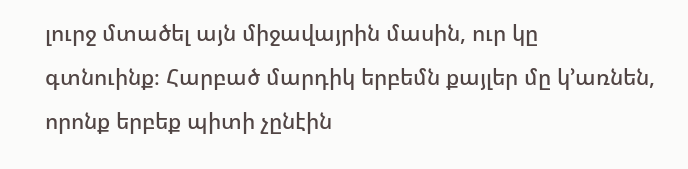լուրջ մտածել այն միջավայրին մասին, ուր կը գտնուինք։ Հարբած մարդիկ երբեմն քայլեր մը կ’առնեն, որոնք երբեք պիտի չընէին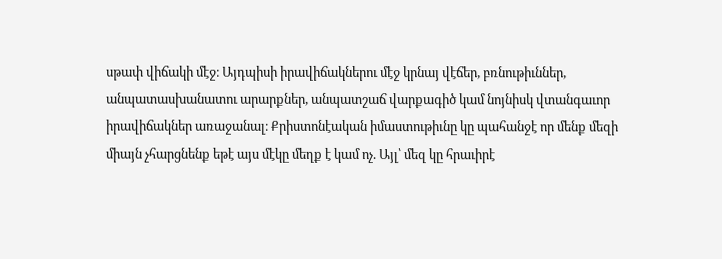սթափ վիճակի մէջ։ Այդպիսի իրավիճակներու մէջ կրնայ վէճեր, բռնութիւններ, անպատասխանատու արարքներ, անպատշաճ վարքագիծ կամ նոյնիսկ վտանգաւոր իրավիճակներ առաջանալ։ Քրիստոնէական իմաստութիւնը կը պահանջէ որ մենք մեզի միայն չհարցնենք եթէ այս մէկը մեղք է կամ ոչ. Այլ՝ մեզ կը հրաւիրէ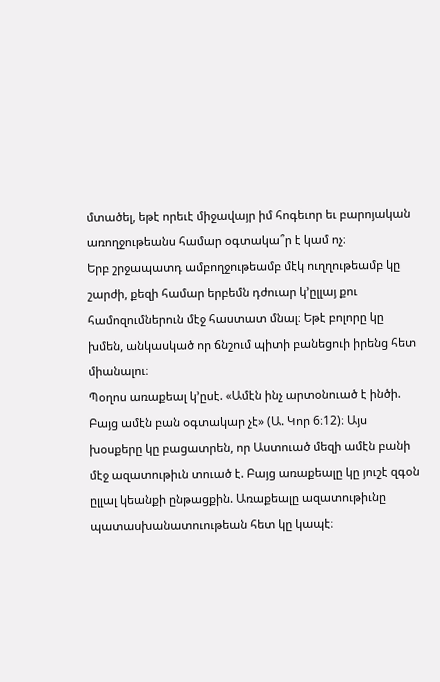մտածել, եթէ որեւէ միջավայր իմ հոգեւոր եւ բարոյական առողջութեանս համար օգտակա՞ր է կամ ոչ։
Երբ շրջապատդ ամբողջութեամբ մէկ ուղղութեամբ կը շարժի, քեզի համար երբեմն դժուար կ’ըլլայ քու համոզումներուն մէջ հաստատ մնալ։ Եթէ բոլորը կը խմեն, անկասկած որ ճնշում պիտի բանեցուի իրենց հետ միանալու։
Պօղոս առաքեալ կ’ըսէ. «Ամէն ինչ արտօնուած է ինծի. Բայց ամէն բան օգտակար չէ» (Ա. Կոր 6։12)։ Այս խօսքերը կը բացատրեն, որ Աստուած մեզի ամէն բանի մէջ ազատութիւն տուած է. Բայց առաքեալը կը յուշէ զգօն ըլլալ կեանքի ընթացքին. Առաքեալը ազատութիւնը պատասխանատուութեան հետ կը կապէ։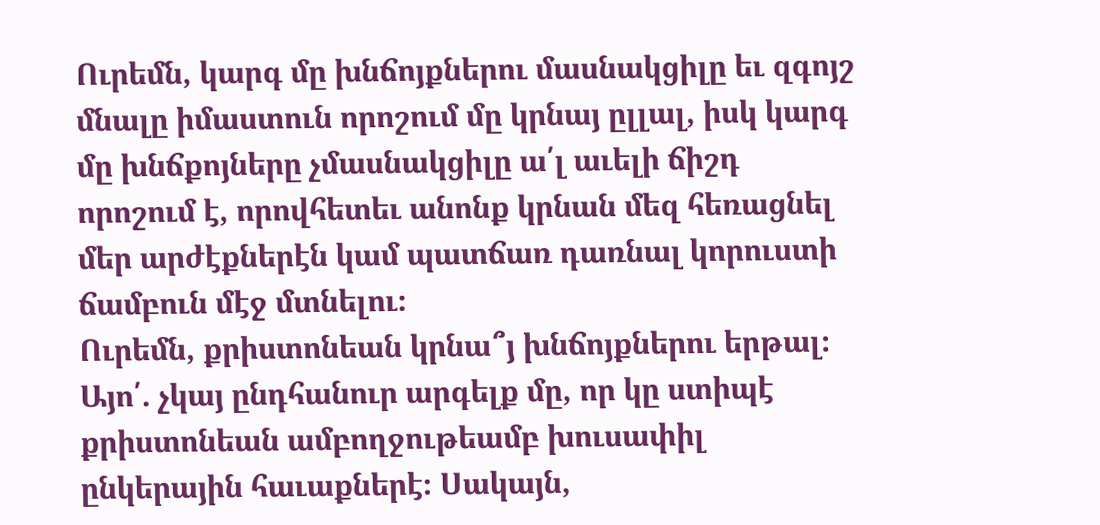Ուրեմն, կարգ մը խնճոյքներու մասնակցիլը եւ զգոյշ մնալը իմաստուն որոշում մը կրնայ ըլլալ, իսկ կարգ մը խնճքոյները չմասնակցիլը ա՛լ աւելի ճիշդ որոշում է, որովհետեւ անոնք կրնան մեզ հեռացնել մեր արժէքներէն կամ պատճառ դառնալ կորուստի ճամբուն մէջ մտնելու։
Ուրեմն, քրիստոնեան կրնա՞յ խնճոյքներու երթալ։ Այո՛. չկայ ընդհանուր արգելք մը, որ կը ստիպէ քրիստոնեան ամբողջութեամբ խուսափիլ ընկերային հաւաքներէ։ Սակայն,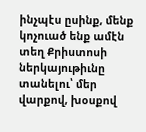ինչպէս ըսինք, մենք կոչուած ենք ամէն տեղ Քրիստոսի ներկայութիւնը տանելու՝ մեր վարքով, խօսքով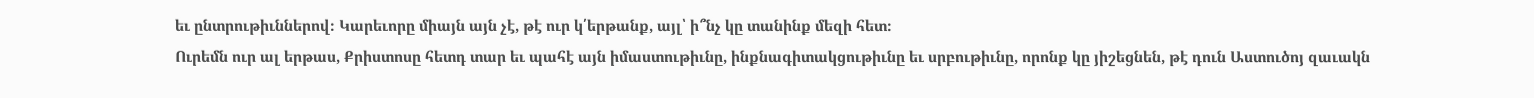եւ ընտրութիւններով։ Կարեւորը միայն այն չէ, թէ ուր կ՛երթանք, այլ՝ ի՞նչ կը տանինք մեզի հետ։
Ուրեմն ուր ալ երթաս, Քրիստոսը հետդ տար եւ պահէ այն իմաստութիւնը, ինքնագիտակցութիւնը եւ սրբութիւնը, որոնք կը յիշեցնեն, թէ դուն Աստուծոյ զաւակն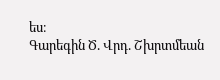ես։
Գարեգին Ծ. Վրդ. Շխրտմեան